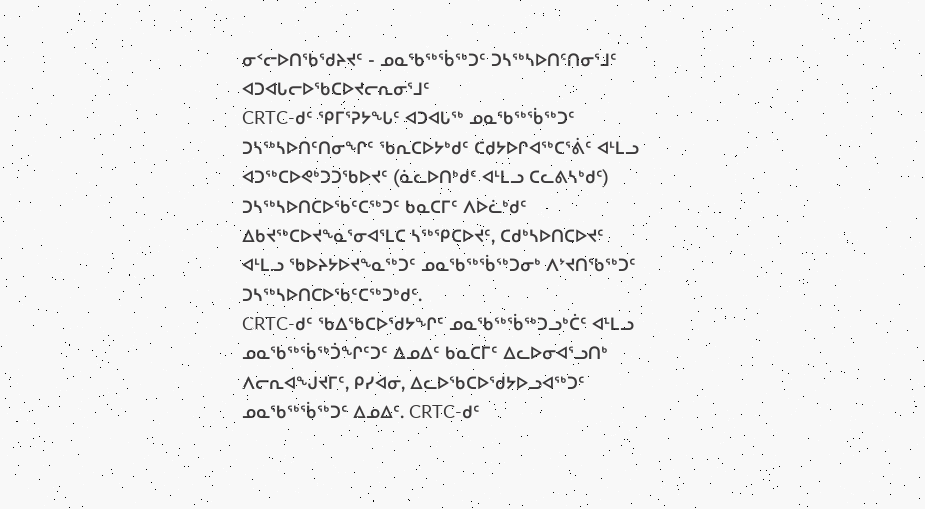ᓂᑉᓕᐅᑎᖃᖁᔨᔪᑦ - ᓄᓇᖃᖅᖄᖅᑐᑦ ᑐᓴᖅᓴᐅᑎᑦᑎᓂᕐᒧᑦ ᐊᑐᐊᒐᓕᐅᖃᑕᐅᔪᓕᕆᓂᕐᒧᑦ
CRTC-ᑯᑦ ᕿᒥᕐᕈᔭᖓᑦ ᐊᑐᐊᒐᖅ ᓄᓇᖃᖅᖄᖅᑐᑦ ᑐᓴᖅᓴᐅᑎᑦᑎᓂᖏᑦ ᖃᕆᑕᐅᔭᒃᑯᑦ ᑕᑯᔭᐅᒋᐊᖅᑕᕐᕖᑦ ᐊᒻᒪᓗ ᐊᑐᖅᑕᐅᕙᒃᑐᑐᖃᐅᔪᑦ (ᓈᓚᐅᑎᒃᑯᑦ ᐊᒻᒪᓗ ᑕᓚᕕᓴᒃᑯᑦ) ᑐᓴᖅᓴᐅᑎᑕᐅᖃᑦᑕᖅᑐᑦ ᑲᓇᑕᒥᑦ ᐱᐅᓛᒃᑯᑦ ᐃᑲᔪᖅᑕᐅᔪᖕᓇᕐᓂᐊᕐᒪᑕ ᓴᖅᕿᑕᐅᔪᑦ, ᑕᑯᒃᓴᐅᑎᑕᐅᔪᑦ ᐊᒻᒪᓗ ᖃᐅᔨᔭᐅᔪᖕᓇᖅᑐᑦ ᓄᓇᖃᖅᖄᖅᑐᓂᒃ ᐱᔾᔪᑎᖃᖅᑐᑦ ᑐᓴᖅᓴᐅᑎᑕᐅᖃᑦᑕᖅᑐᒃᑯᑦ.
CRTC-ᑯᑦ ᖃᐃᖃᑕᐅᖁᔭᖏᑦ ᓄᓇᖃᖅᖄᖅᑐᓗᒃᑖᑦ ᐊᒻᒪᓗ ᓄᓇᖃᖅᖄᖅᑑᖏᑦᑐᑦ ᐃᓄᐃᑦ ᑲᓇᑕᒥᑦ ᐃᓚᐅᓂᐊᕐᓗᑎᒃ ᐱᓕᕆᐊᖑᔪᒥᑦ, ᑭᓯᐊᓂ, ᐃᓚᐅᖃᑕᐅᖁᔭᐅᓗᐊᖅᑐᑦ ᓄᓇᖃᖅᖄᖅᑐᑦ ᐃᓄᐃᑦ. CRTC-ᑯᑦ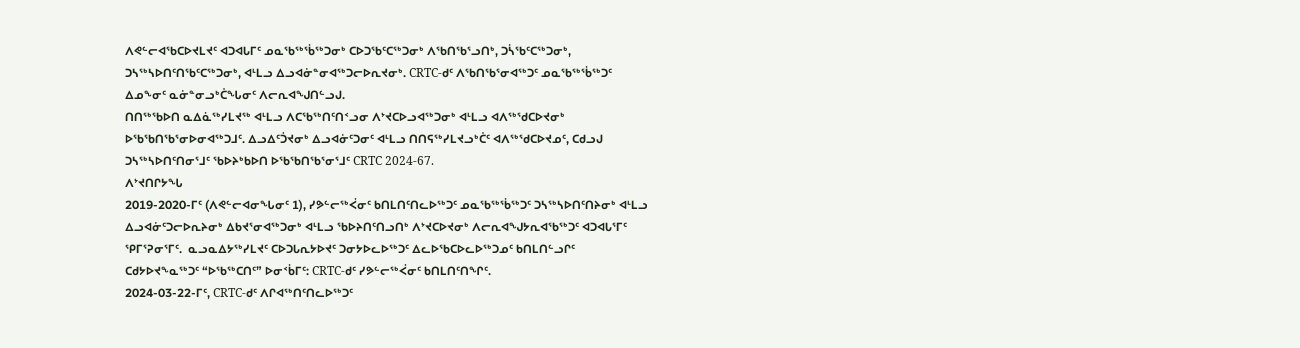ᐱᕙᓪᓕᐊᖃᑕᐅᔪᒪᔪᑦ ᐊᑐᐊᒐᒥᑦ ᓄᓇᖃᖅᖄᖅᑐᓂᒃ ᑕᐅᑐᖃᑦᑕᖅᑐᓂᒃ ᐱᖃᑎᖃᕐᓗᑎᒃ, ᑐᓵᖃᑦᑕᖅᑐᓂᒃ, ᑐᓴᖅᓴᐅᑎᑦᑎᖃᑦᑕᖅᑐᓂᒃ, ᐊᒻᒪᓗ ᐃᓗᐊᓃᓐᓂᐊᖅᑐᓕᐅᕆᔪᓂᒃ. CRTC-ᑯᑦ ᐱᖃᑎᖃᕐᓂᐊᖅᑐᑦ ᓄᓇᖃᖅᖄᖅᑐᑦ ᐃᓄᖕᓂᑦ ᓇᓃᓐᓂᓗᒃᑖᖓᓂᑦ ᐱᓕᕆᐊᖑᑎᓪᓗᒍ.
ᑎᑎᖅᖃᐅᑎ ᓇᐃᓈᖅᓯᒪᔪᖅ ᐊᒻᒪᓗ ᐱᑕᖃᖅᑎᑦᑎᑉᓗᓂ ᐱᔾᔪᑕᐅᓗᐊᖅᑐᓂᒃ ᐊᒻᒪᓗ ᐊᐱᖅᖁᑕᐅᔪᓂᒃ ᐅᖃᖃᑎᖃᕐᓂᐅᓂᐊᖅᑐᒧᑦ. ᐃᓗᐃᑦᑑᔪᓂᒃ ᐃᓗᐊᓃᑦᑐᓂᑦ ᐊᒻᒪᓗ ᑎᑎᕋᖅᓯᒪᔪᓗᒃᑖᑦ ᐊᐱᖅᖁᑕᐅᔪᓄᑦ, ᑕᑯᓗᒍ ᑐᓴᖅᓴᐅᑎᑦᑎᓂᕐᒧᑦ ᖃᐅᔨᒃᑲᐅᑎ ᐅᖃᖃᑎᖃᕐᓂᕐᒧᑦ CRTC 2024-67.
ᐱᔾᔪᑎᒋᔭᖓ
2019-2020-ᒥᑦ (ᐱᕙᓪᓕᐊᓂᖓᓂᑦ 1), ᓯᕗᓪᓕᖅᐹᓂᑦ ᑲᑎᒪᑎᑦᑎᓚᐅᖅᑐᑦ ᓄᓇᖃᖅᖄᖅᑐᑦ ᑐᓴᖅᓴᐅᑎᑦᑎᔨᓂᒃ ᐊᒻᒪᓗ ᐃᓗᐊᓃᑦᑐᓕᐅᕆᔨᓂᒃ ᐃᑲᔪᕐᓂᐊᖅᑐᓂᒃ ᐊᒻᒪᓗ ᖃᐅᔨᑎᑦᑎᓗᑎᒃ ᐱᔾᔪᑕᐅᔪᓂᒃ ᐱᓕᕆᐊᖑᔭᕆᐊᖃᖅᑐᑦ ᐊᑐᐊᒐᕐᒥᑦ ᕿᒥᕐᕈᓂᕐᒥᑦ.  ᓇᓗᓇᐃᔭᖅᓯᒪᔪᑦ ᑕᐅᑐᒐᕆᔭᐅᔪᑦ ᑐᓂᔭᐅᓚᐅᖅᑐᑦ ᐃᓚᐅᖃᑕᐅᓚᐅᖅᑐᓄᑦ ᑲᑎᒪᑎᓪᓗᒋᑦ ᑕᑯᔭᐅᔪᖕᓇᖅᑐᑦ “ᐅᖃᖅᑕᑎᑦ” ᐅᓂᑉᑳᒥᑦ: CRTC-ᑯᑦ ᓯᕗᓪᓕᖅᐹᓂᑦ ᑲᑎᒪᑎᑦᑎᖏᑦ.
2024-03-22-ᒥᑦ, CRTC-ᑯᑦ ᐱᒋᐊᖅᑎᑦᑎᓚᐅᖅᑐᑦ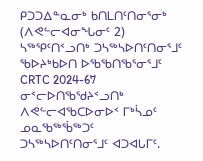ᑭᑐᑐᐃᓐᓇᓂᒃ ᑲᑎᒪᑎᑦᑎᓂᕐᓂᒃ (ᐱᕙᓪᓕᐊᓂᖓᓂᑦ 2) ᓴᖅᕿᑦᑎᑉᓗᑎᒃ ᑐᓴᖅᓴᐅᑎᑦᑎᓂᕐᒧᑦ ᖃᐅᔨᒃᑲᐅᑎ ᐅᖃᖃᑎᖃᕐᓂᕐᒧᑦ CRTC 2024-67 ᓂᑉᓕᐅᑎᖃᖁᔨᑉᓗᑎᒃ ᐱᕙᓪᓕᐊᖃᑕᐅᓂᐅᑉ ᒥᒃᓵᓄᑦ ᓄᓇᖃᖅᖄᖅᑐᑦ ᑐᓴᖅᓴᐅᑎᑦᑎᓂᕐᒧᑦ ᐊᑐᐊᒐᒥᑦ.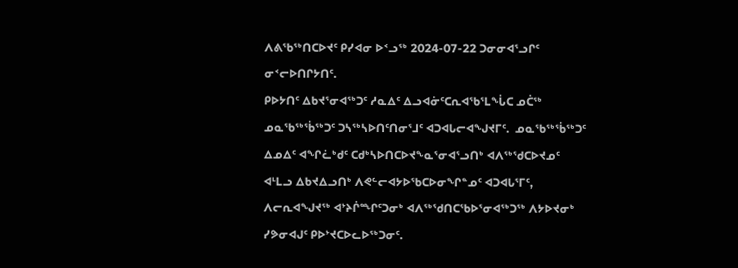ᐱᕕᖃᖅᑎᑕᐅᔪᑦ ᑭᓯᐊᓂ ᐅᑉᓗᖅ 2024-07-22 ᑐᓂᓂᐊᕐᓗᒋᑦ ᓂᑉᓕᐅᑎᒋᔭᑎᑦ.
ᑭᐅᔭᑎᑦ ᐃᑲᔪᕐᓂᐊᖅᑐᑦ ᓱᓇᐃᑦ ᐃᓗᐊᓃᑦᑕᕆᐊᖃᕐᒪᖔᑕ ᓄᑖᖅ ᓄᓇᖃᖅᖄᖅᑐᑦ ᑐᓴᖅᓴᐅᑎᑦᑎᓂᕐᒧᑦ ᐊᑐᐊᒐᓕᐊᖑᔪᒥᑦ.  ᓄᓇᖃᖅᖄᖅᑐᑦ ᐃᓄᐃᑦ ᐊᖏᓛᒃᑯᑦ ᑕᑯᒃᓴᐅᑎᑕᐅᔪᖕᓇᕐᓂᐊᕐᓗᑎᒃ ᐊᐱᖅᖁᑕᐅᔪᓄᑦ ᐊᒻᒪᓗ ᐃᑲᔪᐃᓗᑎᒃ ᐱᕙᓪᓕᐊᔭᐅᖃᑕᐅᓂᖏᓐᓄᑦ ᐊᑐᐊᒐᕐᒥᑦ, ᐱᓕᕆᐊᖑᔪᖅ ᐊᔾᔨᒌᙱᑦᑐᓂᒃ ᐊᐱᖅᖁᑎᑕᖃᐅᕐᓂᐊᖅᑐᖅ ᐱᔭᐅᔪᓂᒃ ᓯᕗᓂᐊᒍᑦ ᑭᐅᔾᔪᑕᐅᓚᐅᖅᑐᓂᑦ.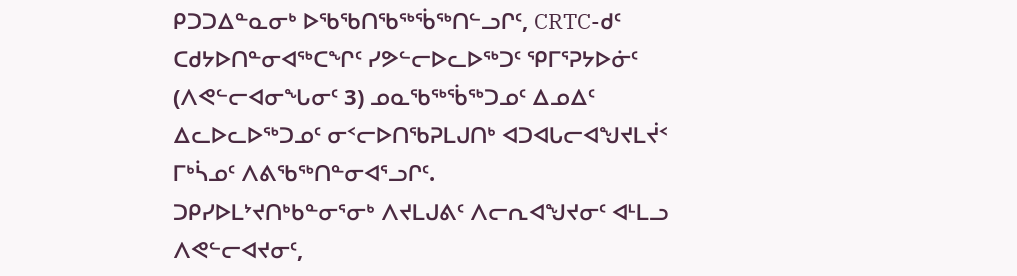ᑭᑐᑐᐃᓐᓇᓂᒃ ᐅᖃᖃᑎᖃᖅᖄᖅᑎᓪᓗᒋᑦ, CRTC-ᑯᑦ ᑕᑯᔭᐅᑎᓐᓂᐊᖅᑕᖏᑦ ᓯᕗᓪᓕᐅᓚᐅᖅᑐᑦ ᕿᒥᕐᕈᔭᐅᓃᑦ (ᐱᕙᓪᓕᐊᓂᖓᓂᑦ 3) ᓄᓇᖃᖅᖄᖅᑐᓄᑦ ᐃᓄᐃᑦ ᐃᓚᐅᓚᐅᖅᑐᓄᑦ ᓂᑉᓕᐅᑎᖃᕈᒪᒍᑎᒃ ᐊᑐᐊᒐᓕᐊᖑᔪᒪᔫᑉ ᒥᒃᓵᓄᑦ ᐱᕕᖃᖅᑎᓐᓂᐊᕐᓗᒋᑦ.
ᑐᑭᓯᐅᒪᔾᔪᑎᒃᑲᓐᓂᕐᓂᒃ ᐱᔪᒪᒍᕕᑦ ᐱᓕᕆᐊᖑᔪᓂᑦ ᐊᒻᒪᓗ ᐱᕙᓪᓕᐊᔪᓂᑦ,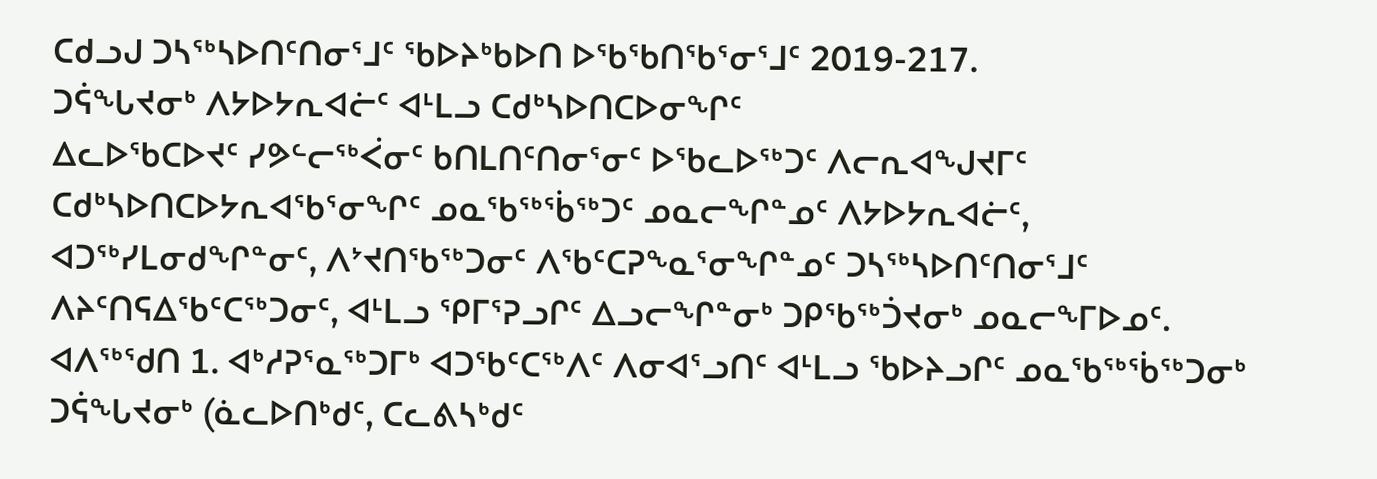ᑕᑯᓗᒍ ᑐᓴᖅᓴᐅᑎᑦᑎᓂᕐᒧᑦ ᖃᐅᔨᒃᑲᐅᑎ ᐅᖃᖃᑎᖃᕐᓂᕐᒧᑦ 2019-217.
ᑐᕌᖓᔪᓂᒃ ᐱᔭᐅᔭᕆᐊᓖᑦ ᐊᒻᒪᓗ ᑕᑯᒃᓴᐅᑎᑕᐅᓂᖏᑦ
ᐃᓚᐅᖃᑕᐅᔪᑦ ᓯᕗᓪᓕᖅᐹᓂᑦ ᑲᑎᒪᑎᑦᑎᓂᕐᓂᑦ ᐅᖃᓚᐅᖅᑐᑦ ᐱᓕᕆᐊᖑᔪᒥᑦ ᑕᑯᒃᓴᐅᑎᑕᐅᔭᕆᐊᖃᕐᓂᖏᑦ ᓄᓇᖃᖅᖄᖅᑐᑦ ᓄᓇᓕᖏᓐᓄᑦ ᐱᔭᐅᔭᕆᐊᓖᑦ, ᐊᑐᖅᓯᒪᓂᑯᖏᓐᓂᑦ, ᐱᔾᔪᑎᖃᖅᑐᓂᑦ ᐱᖃᑦᑕᕈᖕᓇᕐᓂᖏᓐᓄᑦ ᑐᓴᖅᓴᐅᑎᑦᑎᓂᕐᒧᑦ ᐱᔨᑦᑎᕋᐃᖃᑦᑕᖅᑐᓂᑦ, ᐊᒻᒪᓗ ᕿᒥᕐᕈᓗᒋᑦ ᐃᓗᓕᖏᓐᓂᒃ ᑐᑭᖃᖅᑑᔪᓂᒃ ᓄᓇᓕᖕᒥᐅᓄᑦ.
ᐊᐱᖅᖁᑎ 1. ᐊᒃᓱᕈᕐᓇᖅᑐᒥᒃ ᐊᑐᖃᑦᑕᖅᐱᑦ ᐱᓂᐊᕐᓗᑎᑦ ᐊᒻᒪᓗ ᖃᐅᔨᓗᒋᑦ ᓄᓇᖃᖅᖄᖅᑐᓂᒃ ᑐᕌᖓᔪᓂᒃ (ᓈᓚᐅᑎᒃᑯᑦ, ᑕᓚᕕᓴᒃᑯᑦ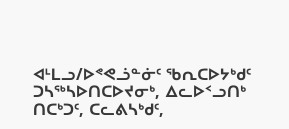ᐊᒻᒪᓗ/ᐅᕝᕙᓘᓐᓃᑦ ᖃᕆᑕᐅᔭᒃᑯᑦ ᑐᓴᖅᓴᐅᑎᑕᐅᔪᓂᒃ, ᐃᓚᐅᑉᓗᑎᒃ ᑎᑕᒃᑐᑦ, ᑕᓚᕕᓴᒃᑯᑦ,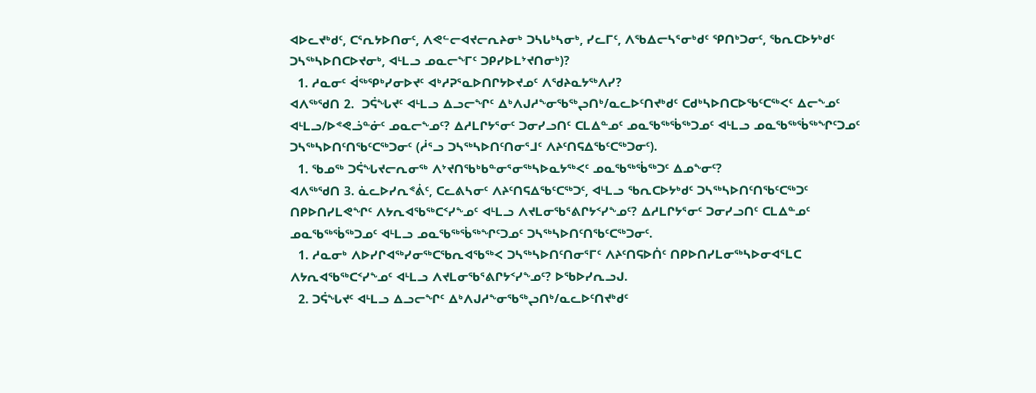ᐊᐅᓚᔪᒃᑯᑦ, ᑕᕐᕆᔭᐅᑎᓂᑦ, ᐱᕙᓪᓕᐊᔪᓕᕆᔨᓂᒃ ᑐᓴᒐᒃᓴᓂᒃ, ᓯᓚᒥᑦ, ᐱᖃᐃᓕᓴᕐᓂᒃᑯᑦ ᕿᑎᒃᑐᓂᑦ, ᖃᕆᑕᐅᔭᒃᑯᑦ ᑐᓴᖅᓴᐅᑎᑕᐅᔪᓂᒃ, ᐊᒻᒪᓗ ᓄᓇᓕᖕᒥᑦ ᑐᑭᓯᐅᒪᔾᔪᑎᓂᒃ)?
  1. ᓱᓇᓂᑦ ᐋᖅᕿᒃᓯᓂᐅᔪᑦ ᐊᒃᓱᕈᕐᓇᐅᑎᒋᔭᐅᔪᓄᑦ ᐱᖁᔨᓇᔭᖅᐱᓯ?
ᐊᐱᖅᖁᑎ 2.  ᑐᕌᖓᔪᑦ ᐊᒻᒪᓗ ᐃᓗᓕᖏᑦ ᐃᒃᐱᒍᓱᖕᓂᖃᖅᖢᑎᒃ/ᓇᓚᐅᑦᑎᔪᒃᑯᑦ ᑕᑯᒃᓴᐅᑎᑕᐅᖃᑦᑕᖅᐸᑦ ᐃᓕᖕᓄᑦ ᐊᒻᒪᓗ/ᐅᕝᕙᓘᓐᓃᑦ ᓄᓇᓕᖕᓄᑦ? ᐃᓱᒪᒋᔭᕐᓂᑦ ᑐᓂᓯᓗᑎᑦ ᑕᒪᐃᓐᓄᑦ ᓄᓇᖃᖅᖄᖅᑐᓄᑦ ᐊᒻᒪᓗ ᓄᓇᖃᖅᖄᖅᖏᑦᑐᓄᑦ ᑐᓴᖅᓴᐅᑎᑦᑎᖃᑦᑕᖅᑐᓂᑦ (ᓲᕐᓗ ᑐᓴᖅᓴᐅᑎᑦᑎᓂᕐᒧᑦ ᐱᔨᑦᑎᕋᐃᖃᑦᑕᖅᑐᓂᑦ).
  1. ᖃᓄᖅ ᑐᕌᖓᔪᓕᕆᓂᖅ ᐱᔾᔪᑎᖃᒃᑲᓐᓂᕐᓂᖅᓴᐅᓇᔭᖅᐸᑦ ᓄᓇᖃᖅᖄᖅᑐᑦ ᐃᓄᖕᓂᑦ?
ᐊᐱᖅᖁᑎ 3. ᓈᓚᐅᓯᕆᕝᕖᑦ, ᑕᓚᕕᓴᓂᑦ ᐱᔨᑦᑎᕋᐃᖃᑦᑕᖅᑐᑦ, ᐊᒻᒪᓗ ᖃᕆᑕᐅᔭᒃᑯᑦ ᑐᓴᖅᓴᐅᑎᑦᑎᖃᑦᑕᖅᑐᑦ ᑎᑭᐅᑎᓯᒪᕙᖏᑦ ᐱᔭᕆᐊᖃᖅᑕᑉᓯᖕᓄᑦ ᐊᒻᒪᓗ ᐱᔪᒪᓂᖃᕐᕕᒋᔭᑉᓯᖕᓄᑦ? ᐃᓱᒪᒋᔭᕐᓂᑦ ᑐᓂᓯᓗᑎᑦ ᑕᒪᐃᓐᓄᑦ ᓄᓇᖃᖅᖄᖅᑐᓄᑦ ᐊᒻᒪᓗ ᓄᓇᖃᖅᖄᖅᖏᑦᑐᓄᑦ ᑐᓴᖅᓴᐅᑎᑦᑎᖃᑦᑕᖅᑐᓂᑦ.
  1. ᓱᓇᓂᒃ ᐱᐅᓯᒋᐊᖅᓯᓂᖅᑕᖃᕆᐊᖃᖅᐸ ᑐᓴᖅᓴᐅᑎᑦᑎᓂᕐᒥᑦ ᐱᔨᑦᑎᕋᐅᑏᑦ ᑎᑭᐅᑎᓯᒪᓂᖅᓴᐅᓂᐊᕐᒪᑕ ᐱᔭᕆᐊᖃᖅᑕᑉᓯᖕᓄᑦ ᐊᒻᒪᓗ ᐱᔪᒪᓂᖃᕐᕕᒋᔭᑉᓯᖕᓄᑦ? ᐅᖃᐅᓯᕆᓗᒍ.
  2. ᑐᕌᖓᔪᑦ ᐊᒻᒪᓗ ᐃᓗᓕᖏᑦ ᐃᒃᐱᒍᓱᖕᓂᖃᖅᖢᑎᒃ/ᓇᓚᐅᑦᑎᔪᒃᑯᑦ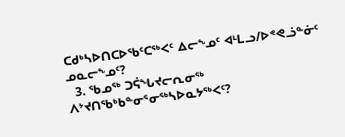ᑕᑯᒃᓴᐅᑎᑕᐅᖃᑦᑕᖅᐸᑦ ᐃᓕᖕᓄᑦ ᐊᒻᒪᓗ/ᐅᕝᕙᓘᓐᓃᑦ ᓄᓇᓕᖕᓄᑦ?
  3. ᖃᓄᖅ ᑐᕌᖓᔪᓕᕆᓂᖅ ᐱᔾᔪᑎᖃᒃᑲᓐᓂᕐᓂᖅᓴᐅᓇᔭᖅᐸᑦ?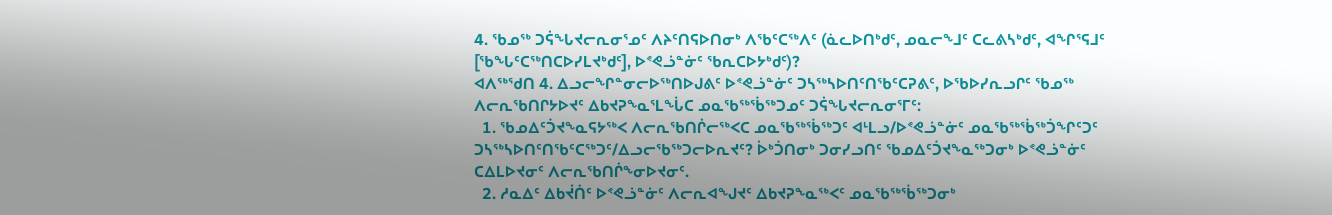4. ᖃᓄᖅ ᑐᕌᖓᔪᓕᕆᓂᕐᓄᑦ ᐱᔨᑦᑎᕋᐅᑎᓂᒃ ᐱᖃᑦᑕᖅᐱᑦ (ᓈᓚᐅᑎᒃᑯᑦ, ᓄᓇᓕᖕᒧᑦ ᑕᓚᕕᓴᒃᑯᑦ, ᐊᖏᕐᕋᒧᑦ [ᖃᖓᑦᑕᖅᑎᑕᐅᓯᒪᔪᒃᑯᑦ], ᐅᕝᕙᓘᓐᓃᑦ ᖃᕆᑕᐅᔭᒃᑯᑦ)?
ᐊᐱᖅᖁᑎ 4. ᐃᓗᓕᖏᓐᓂᓕᐅᖅᑎᐅᒍᕕᑦ ᐅᕝᕙᓘᓐᓃᑦ ᑐᓴᖅᓴᐅᑎᑦᑎᖃᑦᑕᕈᕕᑦ, ᐅᖃᐅᓯᕆᓗᒋᑦ ᖃᓄᖅ ᐱᓕᕆᖃᑎᒋᔭᐅᔪᑦ ᐃᑲᔪᕈᖕᓇᕐᒪᖔᑕ ᓄᓇᖃᖅᖄᖅᑐᓄᑦ ᑐᕌᖓᔪᓕᕆᓂᕐᒥᑦ:
  1. ᖃᓄᐃᑦᑑᔪᖕᓇᕋᔭᖅᐸ ᐱᓕᕆᖃᑎᒌᓕᖅᐸᑕ ᓄᓇᖃᖅᖄᖅᑐᑦ ᐊᒻᒪᓗ/ᐅᕝᕙᓘᓐᓃᑦ ᓄᓇᖃᖅᖄᖅᑑᖏᑦᑐᑦ ᑐᓴᖅᓴᐅᑎᑦᑎᖃᑦᑕᖅᑐᑦ/ᐃᓗᓕᖃᖅᑐᓕᐅᕆᔪᑦ? ᐆᒃᑑᑎᓂᒃ ᑐᓂᓯᓗᑎᑦ ᖃᓄᐃᑦᑑᔪᖕᓇᖅᑐᓂᒃ ᐅᕝᕙᓘᓐᓃᑦ ᑕᐃᒪᐅᔪᓂᑦ ᐱᓕᕆᖃᑎᒌᖕᓂᐅᔪᓂᑦ.
  2. ᓱᓇᐃᑦ ᐃᑲᔫᑏᑦ ᐅᕝᕙᓘᓐᓃᑦ ᐱᓕᕆᐊᖑᔪᑦ ᐃᑲᔪᕈᖕᓇᖅᐸᑦ ᓄᓇᖃᖅᖄᖅᑐᓂᒃ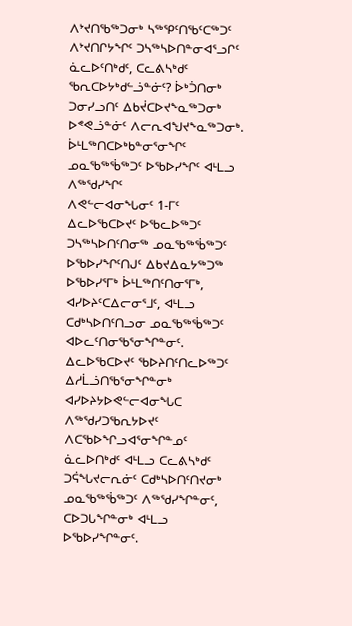ᐱᔾᔪᑎᖃᖅᑐᓂᒃ ᓴᖅᕿᑦᑎᖃᑦᑕᖅᑐᑦ ᐱᔾᔪᑎᒋᔭᖏᑦ ᑐᓴᖅᓴᐅᑎᓐᓂᐊᕐᓗᒋᑦ ᓈᓚᐅᑦᑎᒃᑯᑦ, ᑕᓚᕕᓴᒃᑯᑦ ᖃᕆᑕᐅᔭᒃᑯᓪᓘᓐᓃᑦ? ᐆᒃᑑᑎᓂᒃ ᑐᓂᓯᓗᑎᑦ ᐃᑲᔫᑕᐅᔪᖕᓇᖅᑐᓂᒃ ᐅᕝᕙᓘᓐᓃᑦ ᐱᓕᕆᐊᖑᔪᖕᓇᖅᑐᓂᒃ.
ᐆᒻᒪᖅᑎᑕᐅᒃᑲᓐᓂᕐᓂᖏᑦ ᓄᓇᖃᖅᖄᖅᑐᑦ ᐅᖃᐅᓯᖏᑦ ᐊᒻᒪᓗ ᐱᖅᖁᓯᖏᑦ
ᐱᕙᓪᓕᐊᓂᖓᓂᑦ 1-ᒥᑦ ᐃᓚᐅᖃᑕᐅᔪᑦ ᐅᖃᓚᐅᖅᑐᑦ ᑐᓴᖅᓴᐅᑎᑦᑎᓂᖅ ᓄᓇᖃᖅᖄᖅᑐᑦ ᐅᖃᐅᓯᖏᑦᑎᒍᑦ ᐃᑲᔪᐃᓇᔭᖅᑐᖅ ᐅᖃᐅᓯᕐᒥᒃ ᐆᒻᒪᖅᑎᑦᑎᓂᕐᒥᒃ, ᐊᓯᐅᔨᑦᑕᐃᓕᓂᕐᒧᑦ, ᐊᒻᒪᓗ ᑕᑯᒃᓴᐅᑎᑦᑎᓗᓂ ᓄᓇᖃᖅᖄᖅᑐᑦ ᐊᐅᓚᑦᑎᓂᖃᕐᓂᖏᓐᓂᑦ. ᐃᓚᐅᖃᑕᐅᔪᑦ ᖃᐅᔨᑎᑦᑎᓚᐅᖅᑐᑦ ᐃᓱᒫᓘᑎᖃᕐᓂᖏᓐᓂᒃ ᐊᓯᐅᔨᔭᐅᕙᓪᓕᐊᓂᖓᑕ ᐱᖅᖁᓯᑐᖃᕆᔭᐅᔪᑦ ᐱᑕᖃᐅᖏᓗᐊᕐᓂᖏᓐᓄᑦ ᓈᓚᐅᑎᒃᑯᑦ ᐊᒻᒪᓗ ᑕᓚᕕᓴᒃᑯᑦ ᑐᕌᖓᔪᓕᕆᓃᑦ ᑕᑯᒃᓴᐅᑎᑦᑎᔪᓂᒃ ᓄᓇᖃᖅᖄᖅᑐᑦ ᐱᖅᖁᓯᖏᓐᓂᑦ, ᑕᐅᑐᒐᖏᓐᓂᒃ ᐊᒻᒪᓗ ᐅᖃᐅᓯᖏᓐᓂᑦ.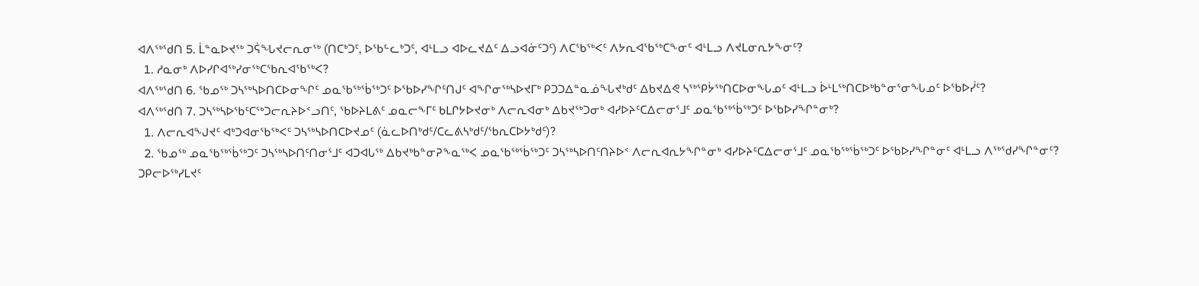ᐊᐱᖅᖁᑎ 5. ᒫᓐᓇᐅᔪᖅ ᑐᕌᖓᔪᓕᕆᓂᖅ (ᑎᑕᒃᑐᑦ, ᐅᖃᓪᓚᒃᑐᑦ, ᐊᒻᒪᓗ ᐊᐅᓚᔪᐃᑦ ᐃᓗᐊᓃᑦᑐᑦ) ᐱᑕᖃᖅᐸᑦ ᐱᔭᕆᐊᖃᖅᑕᖕᓂᑦ ᐊᒻᒪᓗ ᐱᔪᒪᓂᕆᔭᖕᓂᑦ?
  1. ᓱᓇᓂᒃ ᐱᐅᓯᒋᐊᖅᓯᓂᖅᑕᖃᕆᐊᖃᖅᐸ?
ᐊᐱᖅᖁᑎ 6. ᖃᓄᖅ ᑐᓴᖅᓴᐅᑎᑕᐅᓂᖏᑦ ᓄᓇᖃᖅᖄᖅᑐᑦ ᐅᖃᐅᓯᖏᑦᑎᒍᑦ ᐊᖏᓂᖅᓴᐅᔪᒥᒃ ᑭᑐᑐᐃᓐᓇᓅᖓᔪᒃᑯᑦ ᐃᑲᔪᐃᕙ ᓴᖅᕿᔮᖅᑎᑕᐅᓂᖓᓄᑦ ᐊᒻᒪᓗ ᐆᒻᒪᖅᑎᑕᐅᒃᑲᓐᓂᕐᓂᖓᓄᑦ ᐅᖃᐅᓰᑦ?
ᐊᐱᖅᖁᑎ 7. ᑐᓴᖅᓴᐅᖃᑦᑕᖅᑐᓕᕆᔨᐅᑉᓗᑎᑦ, ᖃᐅᔨᒪᕕᑦ ᓄᓇᓕᖕᒥᑦ ᑲᒪᒋᔭᐅᔪᓂᒃ ᐱᓕᕆᐊᓂᒃ ᐃᑲᔪᖅᑐᓂᒃ ᐊᓯᐅᔨᑦᑕᐃᓕᓂᕐᒧᑦ ᓄᓇᖃᖅᖄᖅᑐᑦ ᐅᖃᐅᓯᖏᓐᓂᒃ?
  1. ᐱᓕᕆᐊᖑᔪᑦ ᐊᒃᑐᐊᓂᖃᖅᐸᑦ ᑐᓴᖅᓴᐅᑎᑕᐅᔪᓄᑦ (ᓈᓚᐅᑎᒃᑯᑦ/ᑕᓚᕕᓴᒃᑯᑦ/ᖃᕆᑕᐅᔭᒃᑯᑦ)?
  2. ᖃᓄᖅ ᓄᓇᖃᖅᖄᖅᑐᑦ ᑐᓴᖅᓴᐅᑎᑦᑎᓂᕐᒧᑦ ᐊᑐᐊᒐᖅ ᐃᑲᔪᒃᑲᓐᓂᕈᖕᓇᖅᐸ ᓄᓇᖃᖅᖄᖅᑐᑦ ᑐᓴᖅᓴᐅᑎᑦᑎᔨᐅᑉ ᐱᓕᕆᐊᕆᔭᖏᓐᓂᒃ ᐊᓯᐅᔨᑦᑕᐃᓕᓂᕐᒧᑦ ᓄᓇᖃᖅᖄᖅᑐᑦ ᐅᖃᐅᓯᖏᓐᓂᑦ ᐊᒻᒪᓗ ᐱᖅᖁᓯᖏᓐᓂᑦ?
ᑐᑭᓕᐅᖅᓯᒪᔪᑦ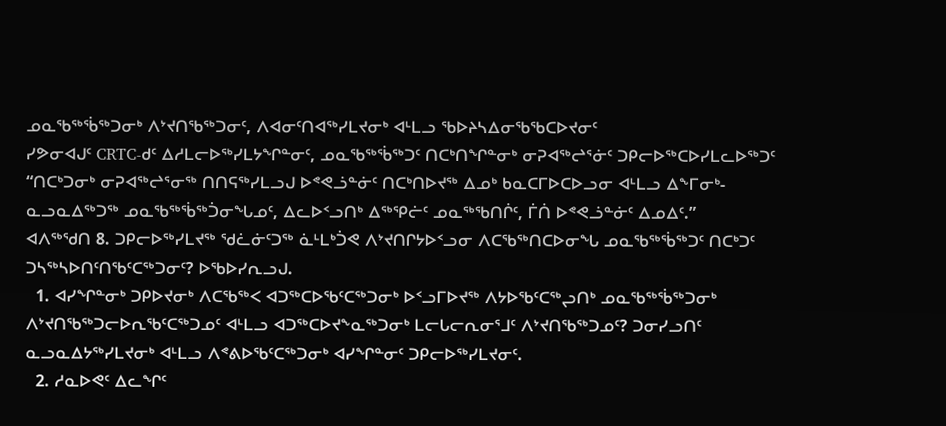ᓄᓇᖃᖅᖄᖅᑐᓂᒃ ᐱᔾᔪᑎᖃᖅᑐᓂᑦ, ᐱᐊᓂᑦᑎᐊᖅᓯᒪᔪᓂᒃ ᐊᒻᒪᓗ ᖃᐅᔨᓴᐃᓂᖃᖃᑕᐅᔪᓂᑦ
ᓯᕗᓂᐊᒍᑦ CRTC-ᑯᑦ ᐃᓱᒪᓕᐅᖅᓯᒪᔭᖏᓐᓂᑦ, ᓄᓇᖃᖅᖄᖅᑐᑦ ᑎᑕᒃᑎᖏᓐᓂᒃ ᓂᕈᐊᖅᖠᕐᓃᑦ ᑐᑭᓕᐅᖅᑕᐅᓯᒪᓚᐅᖅᑐᑦ “ᑎᑕᒃᑐᓂᒃ ᓂᕈᐊᖅᖠᕐᓂᖅ ᑎᑎᕋᖅᓯᒪᓗᒍ ᐅᕝᕙᓘᓐᓃᑦ ᑎᑕᒃᑎᐅᔪᖅ ᐃᓄᒃ ᑲᓇᑕᒥᐅᑕᐅᓗᓂ ᐊᒻᒪᓗ ᐃᖕᒥᓂᒃ-ᓇᓗᓇᐃᖅᑐᖅ ᓄᓇᖃᖅᖄᖅᑑᓂᖓᓄᑦ, ᐃᓚᐅᑉᓗᑎᒃ ᐃᖅᕿᓖᑦ ᓄᓇᖅᖃᑎᒌᑦ, ᒦᑏ ᐅᕝᕙᓘᓐᓃᑦ ᐃᓄᐃᑦ.”
ᐊᐱᖅᖁᑎ 8. ᑐᑭᓕᐅᖅᓯᒪᔪᖅ ᖁᓛᓃᑦᑐᖅ ᓈᒻᒪᒃᑑᕙ ᐱᔾᔪᑎᒋᔭᐅᑉᓗᓂ ᐱᑕᖃᖅᑎᑕᐅᓂᖓ ᓄᓇᖃᖅᖄᖅᑐᑦ ᑎᑕᒃᑐᑦ ᑐᓴᖅᓴᐅᑎᑦᑎᖃᑦᑕᖅᑐᓂᑦ? ᐅᖃᐅᓯᕆᓗᒍ.
  1. ᐊᓯᖏᓐᓂᒃ ᑐᑭᐅᔪᓂᒃ ᐱᑕᖃᖅᐸ ᐊᑐᖅᑕᐅᖃᑦᑕᖅᑐᓂᒃ ᐅᑉᓗᒥᐅᔪᖅ ᐱᔭᐅᖃᑦᑕᖅᖢᑎᒃ ᓄᓇᖃᖅᖄᖅᑐᓂᒃ ᐱᔾᔪᑎᖃᖅᑐᓕᐅᕆᖃᑦᑕᖅᑐᓄᑦ ᐊᒻᒪᓗ ᐊᑐᖅᑕᐅᔪᖕᓇᖅᑐᓂᒃ ᒪᓕᒐᓕᕆᓂᕐᒧᑦ ᐱᔾᔪᑎᖃᖅᑐᓄᑦ? ᑐᓂᓯᓗᑎᑦ ᓇᓗᓇᐃᔭᖅᓯᒪᔪᓂᒃ ᐊᒻᒪᓗ ᐱᕝᕕᐅᖃᑦᑕᖅᑐᓂᒃ ᐊᓯᖏᓐᓂᑦ ᑐᑭᓕᐅᖅᓯᒪᔪᓂᑦ.
  2. ᓱᓇᐅᕙᑦ ᐃᓚᖏᑦ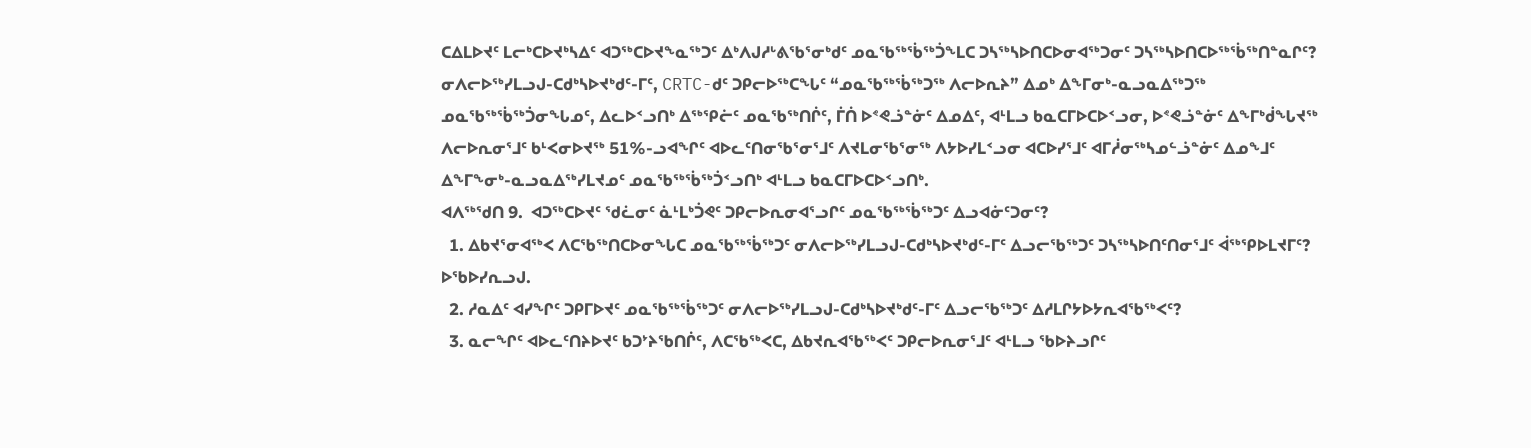ᑕᐃᒪᐅᔪᑦ ᒪᓕᒃᑕᐅᔪᒃᓴᐃᑦ ᐊᑐᖅᑕᐅᔪᖕᓇᖅᑐᑦ ᐃᒃᐱᒍᓱᒡᕕᖃᕐᓂᒃᑯᑦ ᓄᓇᖃᖅᖄᖅᑑᖕᒪᑕ ᑐᓴᖅᓴᐅᑎᑕᐅᓂᐊᖅᑐᓂᑦ ᑐᓴᖅᓴᐅᑎᑕᐅᖅᖄᖅᑎᓐᓇᒋᑦ?
ᓂᐱᓕᐅᖅᓯᒪᓗᒍ-ᑕᑯᒃᓴᐅᔪᒃᑯᑦ-ᒥᑦ, CRTC-ᑯᑦ ᑐᑭᓕᐅᖅᑕᖓᑦ “ᓄᓇᖃᖅᖄᖅᑐᖅ ᐱᓕᐅᕆᔨ” ᐃᓄᒃ ᐃᖕᒥᓂᒃ-ᓇᓗᓇᐃᖅᑐᖅ ᓄᓇᖃᖅᖄᖅᑑᓂᖓᓄᑦ, ᐃᓚᐅᑉᓗᑎᒃ ᐃᖅᕿᓖᑦ ᓄᓇᖃᖅᑎᒌᑦ, ᒦᑏ ᐅᕝᕙᓘᓐᓃᑦ ᐃᓄᐃᑦ, ᐊᒻᒪᓗ ᑲᓇᑕᒥᐅᑕᐅᑉᓗᓂ, ᐅᕝᕙᓘᓐᓃᑦ ᐃᖕᒥᒃᑰᖓᔪᖅ ᐱᓕᐅᕆᓂᕐᒧᑦ ᑲᒻᐸᓂᐅᔪᖅ 51%-ᓗᐊᖏᑦ ᐊᐅᓚᑦᑎᓂᖃᕐᓂᕐᒧᑦ ᐱᔪᒪᓂᖃᕐᓂᖅ ᐱᔭᐅᓯᒪᑉᓗᓂ ᐊᑕᐅᓯᕐᒧᑦ ᐊᒥᓲᓂᖅᓴᓄᓪᓘᓐᓃᑦ ᐃᓄᖕᒧᑦ ᐃᖕᒥᖕᓂᒃ-ᓇᓗᓇᐃᖅᓯᒪᔪᓄᑦ ᓄᓇᖃᖅᖄᖅᑑᑉᓗᑎᒃ ᐊᒻᒪᓗ ᑲᓇᑕᒥᐅᑕᐅᑉᓗᑎᒃ.
ᐊᐱᖅᖁᑎ 9.  ᐊᑐᖅᑕᐅᔪᑦ ᖁᓛᓂᑦ ᓈᒻᒪᒃᑑᕙᑦ ᑐᑭᓕᐅᕆᓂᐊᕐᓗᒋᑦ ᓄᓇᖃᖅᖄᖅᑐᑦ ᐃᓗᐊᓃᑦᑐᓂᑦ?
  1. ᐃᑲᔪᕐᓂᐊᖅᐸ ᐱᑕᖃᖅᑎᑕᐅᓂᖓᑕ ᓄᓇᖃᖅᖄᖅᑐᑦ ᓂᐱᓕᐅᖅᓯᒪᓗᒍ-ᑕᑯᒃᓴᐅᔪᒃᑯᑦ-ᒥᑦ ᐃᓗᓕᖃᖅᑐᑦ ᑐᓴᖅᓴᐅᑎᑦᑎᓂᕐᒧᑦ ᐋᖅᕿᐅᒪᔪᒥᑦ? ᐅᖃᐅᓯᕆᓗᒍ.
  2. ᓱᓇᐃᑦ ᐊᓯᖏᑦ ᑐᑭᒥᐅᔪᑦ ᓄᓇᖃᖅᖄᖅᑐᑦ ᓂᐱᓕᐅᖅᓯᒪᓗᒍ-ᑕᑯᒃᓴᐅᔪᒃᑯᑦ-ᒥᑦ ᐃᓗᓕᖃᖅᑐᑦ ᐃᓱᒪᒋᔭᐅᔭᕆᐊᖃᖅᐸᑦ?
  3. ᓇᓕᖏᑦ ᐊᐅᓚᑦᑎᔨᐅᔪᑦ ᑲᑐᔾᔨᖃᑎᒌᑦ, ᐱᑕᖃᖅᐸᑕ, ᐃᑲᔪᕆᐊᖃᖅᐸᑦ ᑐᑭᓕᐅᕆᓂᕐᒧᑦ ᐊᒻᒪᓗ ᖃᐅᔨᓗᒋᑦ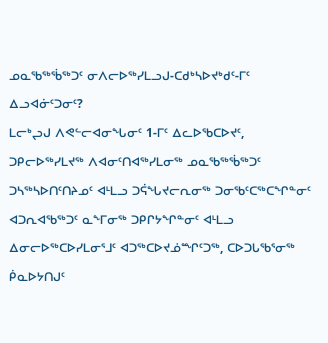ᓄᓇᖃᖅᖄᖅᑐᑦ ᓂᐱᓕᐅᖅᓯᒪᓗᒍ-ᑕᑯᒃᓴᐅᔪᒃᑯᑦ-ᒥᑦ ᐃᓗᐊᓃᑦᑐᓂᑦ?
ᒪᓕᒃᖢᒍ ᐱᕙᓪᓕᐊᓂᖓᓂᑦ 1-ᒥᑦ ᐃᓚᐅᖃᑕᐅᔪᑦ, ᑐᑭᓕᐅᖅᓯᒪᔪᖅ ᐱᐊᓂᑦᑎᐊᖅᓯᒪᓂᖅ ᓄᓇᖃᖅᖄᖅᑐᑦ ᑐᓴᖅᓴᐅᑎᑦᑎᔨᓄᑦ ᐊᒻᒪᓗ ᑐᕌᖓᔪᓕᕆᓂᖅ ᑐᓂᖃᑦᑕᖅᑕᖏᓐᓂᑦ ᐊᑐᕆᐊᖃᖅᑐᑦ ᓇᖕᒥᓂᖅ ᑐᑭᒋᔭᖏᓐᓂᑦ ᐊᒻᒪᓗ ᐃᓂᓕᐅᖅᑕᐅᓯᒪᓂᕐᒧᑦ ᐊᑐᖅᑕᐅᔪᓅᙱᑦᑐᖅ, ᑕᐅᑐᒐᖃᕐᓂᖅ ᑮᓇᐅᔭᑎᒍᑦ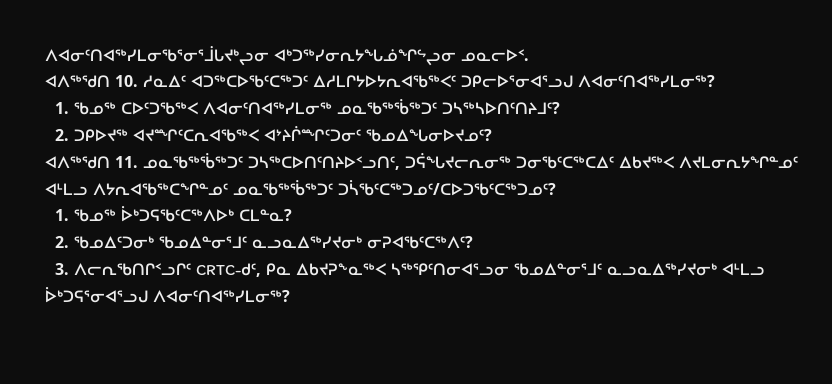ᐱᐊᓂᑦᑎᐊᖅᓯᒪᓂᖃᕐᓂᕐᒨᒐᔪᒃᖢᓂ ᐊᒃᑐᖅᓯᓂᕆᔭᖓᓅᖏᖦᖢᓂ ᓄᓇᓕᐅᑉ.
ᐊᐱᖅᖁᑎ 10. ᓱᓇᐃᑦ ᐊᑐᖅᑕᐅᖃᑦᑕᖅᑐᑦ ᐃᓱᒪᒋᔭᐅᔭᕆᐊᖃᖅᐸᑦ ᑐᑭᓕᐅᕐᓂᐊᕐᓗᒍ ᐱᐊᓂᑦᑎᐊᖅᓯᒪᓂᖅ?
  1. ᖃᓄᖅ ᑕᐅᑦᑐᖃᖅᐸ ᐱᐊᓂᑦᑎᐊᖅᓯᒪᓂᖅ ᓄᓇᖃᖅᖄᖅᑐᑦ ᑐᓴᖅᓴᐅᑎᑦᑎᔨᒧᑦ?
  2. ᑐᑭᐅᔪᖅ ᐊᔪᙱᑦᑕᕆᐊᖃᖅᐸ ᐊᔾᔨᒌᙱᑦᑐᓂᑦ ᖃᓄᐃᖓᓂᐅᔪᓄᑦ?
ᐊᐱᖅᖁᑎ 11. ᓄᓇᖃᖅᖄᖅᑐᑦ ᑐᓴᖅᑕᐅᑎᑦᑎᔨᐅᑉᓗᑎᑦ, ᑐᕌᖓᔪᓕᕆᓂᖅ ᑐᓂᖃᑦᑕᖅᑕᐃᑦ ᐃᑲᔪᖅᐸ ᐱᔪᒪᓂᕆᔭᖏᓐᓄᑦ ᐊᒻᒪᓗ ᐱᔭᕆᐊᖃᖅᑕᖏᓐᓄᑦ ᓄᓇᖃᖅᖄᖅᑐᑦ ᑐᓵᖃᑦᑕᖅᑐᓄᑦ/ᑕᐅᑐᖃᑦᑕᖅᑐᓄᑦ?
  1. ᖃᓄᖅ ᐆᒃᑐᕋᖃᑦᑕᖅᐱᐅᒃ ᑕᒪᓐᓇ?
  2. ᖃᓄᐃᑦᑐᓂᒃ ᖃᓄᐃᓐᓂᕐᒧᑦ ᓇᓗᓇᐃᖅᓯᔪᓂᒃ ᓂᕈᐊᖃᑦᑕᖅᐱᑦ?
  3. ᐱᓕᕆᖃᑎᒋᑉᓗᒋᑦ CRTC-ᑯᑦ, ᑭᓇ ᐃᑲᔪᕈᖕᓇᖅᐸ ᓴᖅᕿᑦᑎᓂᐊᕐᓗᓂ ᖃᓄᐃᓐᓂᕐᒧᑦ ᓇᓗᓇᐃᖅᓯᔪᓂᒃ ᐊᒻᒪᓗ ᐆᒃᑐᕋᕐᓂᐊᕐᓗᒍ ᐱᐊᓂᑦᑎᐊᖅᓯᒪᓂᖅ?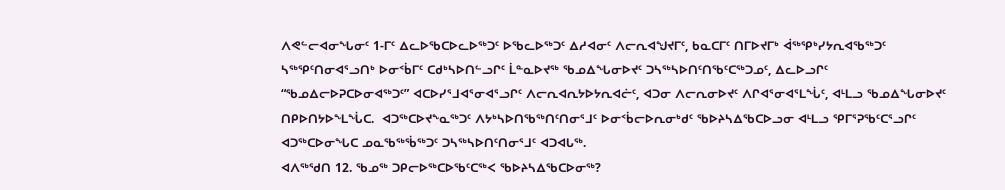ᐱᕙᓪᓕᐊᓂᖓᓂᑦ 1-ᒥᑦ ᐃᓚᐅᖃᑕᐅᓚᐅᖅᑐᑦ ᐅᖃᓚᐅᖅᑐᑦ ᐃᓱᐊᓂᑦ ᐱᓕᕆᐊᖑᔪᒥᑦ, ᑲᓇᑕᒥᑦ ᑎᒥᐅᔪᒥᒃ ᐋᖅᕿᒃᓯᔭᕆᐊᖃᖅᑐᑦ ᓴᖅᕿᑦᑎᓂᐊᕐᓗᑎᒃ ᐅᓂᑉᑳᒥᑦ ᑕᑯᒃᓴᐅᑎᓪᓗᒋᑦ ᒫᓐᓇᐅᔪᖅ ᖃᓄᐃᖓᓂᐅᔪᑦ ᑐᓴᖅᓴᐅᑎᑦᑎᖃᑦᑕᖅᑐᓄᑦ, ᐃᓚᐅᓗᒋᑦ “ᖃᓄᐃᓕᐅᕈᑕᐅᓂᐊᖅᑐᑦ” ᐊᑕᐅᓯᕐᒧᐊᕐᓂᐊᕐᓗᒋᑦ ᐱᓕᕆᐊᕆᔭᐅᔭᕆᐊᓖᑦ, ᐊᑐᓂ ᐱᓕᕆᓂᐅᔪᑦ ᐱᒋᐊᕐᓂᐊᕐᒪᖔᑦ, ᐊᒻᒪᓗ ᖃᓄᐃᖓᓂᐅᔪᑦ ᑎᑭᐅᑎᔭᐅᖕᒪᖔᑕ.  ᐊᑐᖅᑕᐅᔪᖕᓇᖅᑐᑦ ᐱᔭᒃᓴᐅᑎᖃᖅᑎᑦᑎᓂᕐᒧᑦ ᐅᓂᑉᑳᓕᐅᕆᓂᒃᑯᑦ ᖃᐅᔨᓴᐃᖃᑕᐅᓗᓂ ᐊᒻᒪᓗ ᕿᒥᕐᕈᖃᑦᑕᕐᓗᒋᑦ ᐊᑐᖅᑕᐅᓂᖓᑕ ᓄᓇᖃᖅᖄᖅᑐᑦ ᑐᓴᖅᓴᐅᑎᑦᑎᓂᕐᒧᑦ ᐊᑐᐊᒐᖅ.
ᐊᐱᖅᖁᑎ 12. ᖃᓄᖅ ᑐᑭᓕᐅᖅᑕᐅᖃᑦᑕᖅᐸ ᖃᐅᔨᓴᐃᖃᑕᐅᓂᖅ?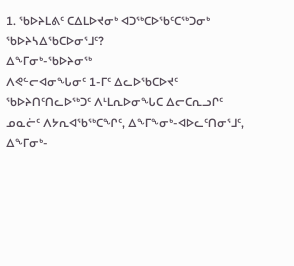1. ᖃᐅᔨᒪᕕᑦ ᑕᐃᒪᐅᔪᓂᒃ ᐊᑐᖅᑕᐅᖃᑦᑕᖅᑐᓂᒃ ᖃᐅᔨᓴᐃᖃᑕᐅᓂᕐᒧᑦ?
ᐃᖕᒥᓂᒃ-ᖃᐅᔨᓂᖅ
ᐱᕙᓪᓕᐊᓂᖓᓂᑦ 1-ᒥᑦ ᐃᓚᐅᖃᑕᐅᔪᑦ ᖃᐅᔨᑎᑦᑎᓚᐅᖅᑐᑦ ᐱᒻᒪᕆᐅᓂᖓᑕ ᐃᓕᑕᕆᓗᒋᑦ ᓄᓇᓖᑦ ᐱᔭᕆᐊᖃᖅᑕᖏᑦ, ᐃᖕᒥᖕᓂᒃ-ᐊᐅᓚᑦᑎᓂᕐᒧᑦ, ᐃᖕᒥᓂᒃ-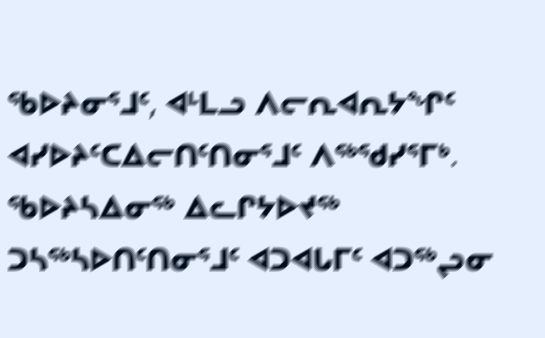ᖃᐅᔨᓂᕐᒧᑦ, ᐊᒻᒪᓗ ᐱᓕᕆᐊᕆᔭᖏᑦ ᐊᓯᐅᔨᑦᑕᐃᓕᑎᑦᑎᓂᕐᒧᑦ ᐱᖅᖁᓯᕐᒥᒃ. ᖃᐅᔨᓴᐃᓂᖅ ᐃᓚᒋᔭᐅᔪᖅ ᑐᓴᖅᓴᐅᑎᑦᑎᓂᕐᒧᑦ ᐊᑐᐊᒐᒥᑦ ᐊᑐᖅᖢᓂ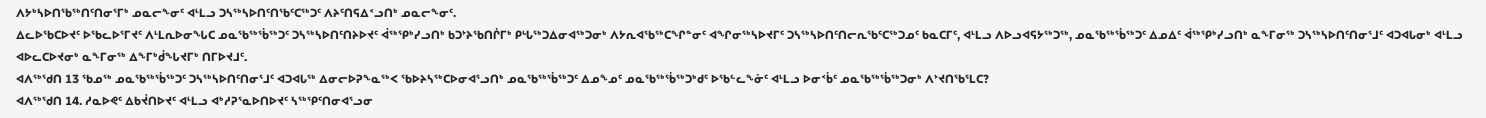ᐱᔭᒃᓴᐅᑎᖃᖅᑎᑦᑎᓂᕐᒥᒃ ᓄᓇᓕᖕᓂᑦ ᐊᒻᒪᓗ ᑐᓴᖅᓴᐅᑎᑦᑎᖃᑦᑕᖅᑐᑦ ᐱᔨᑦᑎᕋᐃᑉᓗᑎᒃ ᓄᓇᓕᖕᓂᑦ.
ᐃᓚᐅᖃᑕᐅᔪᑦ ᐅᖃᓚᐅᕐᒥᔪᑦ ᐱᒻᒪᕆᐅᓂᖓᑕ ᓄᓇᖃᖅᖄᖅᑐᑦ ᑐᓴᖅᓴᐅᑎᑦᑎᔨᐅᔪᑦ ᐋᖅᕿᒃᓯᓗᑎᒃ ᑲᑐᔾᔨᖃᑎᒌᒥᒃ ᑭᒡᒐᖅᑐᐃᓂᐊᖅᑐᓂᒃ ᐱᔭᕆᐊᖃᖅᑕᖏᓐᓂᑦ ᐊᖏᓂᖅᓴᐅᔪᒥᑦ ᑐᓴᖅᓴᐅᑎᑦᑎᓕᕆᖃᑦᑕᖅᑐᓄᑦ ᑲᓇᑕᒥᑦ, ᐊᒻᒪᓗ ᐱᐅᓗᐊᕋᔭᖅᑐᖅ, ᓄᓇᖃᖅᖄᖅᑐᑦ ᐃᓄᐃᑦ ᐋᖅᕿᒃᓯᓗᑎᒃ ᓇᖕᒥᓂᖅ ᑐᓴᖅᓴᐅᑎᑦᑎᓂᕐᒧᑦ ᐊᑐᐊᒐᓂᒃ ᐊᒻᒪᓗ ᐊᐅᓚᑕᐅᔪᓂᒃ ᓇᖕᒥᓂᖅ ᐃᖕᒥᒃᑰᖓᔪᒥᒃ ᑎᒥᐅᔪᒧᑦ.
ᐊᐱᖅᖁᑎ 13 ᖃᓄᖅ ᓄᓇᖃᖅᖄᖅᑐᑦ ᑐᓴᖅᓴᐅᑎᑦᑎᓂᕐᒧᑦ ᐊᑐᐊᒐᖅ ᐃᓂᓕᐅᕈᖕᓇᖅᐸ ᖃᐅᔨᓴᖅᑕᐅᓂᐊᕐᓗᑎᒃ ᓄᓇᖃᖅᖄᖅᑐᑦ ᐃᓄᖕᓄᑦ ᓄᓇᖃᖅᖄᖅᑐᒃᑯᑦ ᐅᖃᓪᓚᖕᓃᑦ ᐊᒻᒪᓗ ᐅᓂᑉᑳᑦ ᓄᓇᖃᖅᖄᖅᑐᓂᒃ ᐱᔾᔪᑎᖃᕐᒪᑕ?
ᐊᐱᖅᖁᑎ 14. ᓱᓇᐅᕙᑦ ᐃᑲᔫᑎᐅᔪᑦ ᐊᒻᒪᓗ ᐊᒃᓱᕈᕐᓇᐅᑎᐅᔪᑦ ᓴᖅᕿᑦᑎᓂᐊᕐᓗᓂ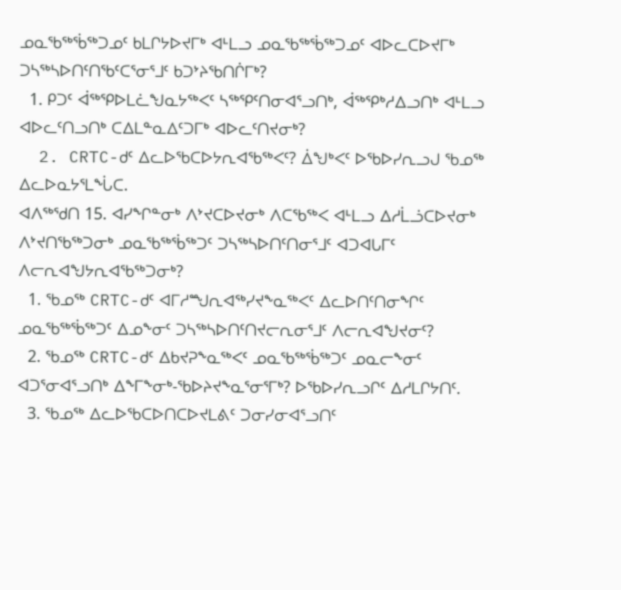ᓄᓇᖃᖅᖄᖅᑐᓄᑦ ᑲᒪᒋᔭᐅᔪᒥᒃ ᐊᒻᒪᓗ ᓄᓇᖃᖅᖄᖅᑐᓄᑦ ᐊᐅᓚᑕᐅᔪᒥᒃ ᑐᓴᖅᓴᐅᑎᑦᑎᖃᑦᑕᕐᓂᕐᒧᑦ ᑲᑐᔾᔨᖃᑎᒌᒥᒃ?
  1. ᑭᑐᑦ ᐋᖅᕿᐅᒪᓛᖑᓇᔭᖅᐸᑦ ᓴᖅᕿᑦᑎᓂᐊᕐᓗᑎᒃ, ᐋᖅᕿᒃᓱᐃᓗᑎᒃ ᐊᒻᒪᓗ ᐊᐅᓚᑦᑎᓗᑎᒃ ᑕᐃᒪᓐᓇᐃᑦᑐᒥᒃ ᐊᐅᓚᑦᑎᔪᓂᒃ?
  2. CRTC-ᑯᑦ ᐃᓚᐅᖃᑕᐅᔭᕆᐊᖃᖅᐸᑦ? ᐄᖑᒃᐸᑦ ᐅᖃᐅᓯᕆᓗᒍ ᖃᓄᖅ ᐃᓚᐅᓇᔭᕐᒪᖔᑕ.
ᐊᐱᖅᖁᑎ 15. ᐊᓯᖏᓐᓂᒃ ᐱᔾᔪᑕᐅᔪᓂᒃ ᐱᑕᖃᖅᐸ ᐊᒻᒪᓗ ᐃᓱᒫᓘᑕᐅᔪᓂᒃ ᐱᔾᔪᑎᖃᖅᑐᓂᒃ ᓄᓇᖃᖅᖄᖅᑐᑦ ᑐᓴᖅᓴᐅᑎᑦᑎᓂᕐᒧᑦ ᐊᑐᐊᒐᒥᑦ ᐱᓕᕆᐊᖑᔭᕆᐊᖃᖅᑐᓂᒃ?
  1. ᖃᓄᖅ CRTC-ᑯᑦ ᐊᒥᓱᙳᕆᐊᖅᓯᔪᖕᓇᖅᐸᑦ ᐃᓚᐅᑎᑦᑎᓂᖏᑦ ᓄᓇᖃᖅᖄᖅᑐᑦ ᐃᓄᖕᓂᑦ ᑐᓴᖅᓴᐅᑎᑦᑎᔪᓕᕆᓂᕐᒧᑦ ᐱᓕᕆᐊᖑᔪᓂᑦ?
  2. ᖃᓄᖅ CRTC-ᑯᑦ ᐃᑲᔪᕈᖕᓇᖅᐸᑦ ᓄᓇᖃᖅᖄᖅᑐᑦ ᓄᓇᓕᖕᓂᑦ ᐊᑐᕐᓂᐊᕐᓗᑎᒃ ᐃᖕᒥᖕᓂᒃ-ᖃᐅᔨᔪᖕᓇᕐᓂᕐᒥᒃ? ᐅᖃᐅᓯᕆᓗᒋᑦ ᐃᓱᒪᒋᔭᑎᑦ.
  3. ᖃᓄᖅ ᐃᓚᐅᖃᑕᐅᑎᑕᐅᔪᒪᕕᑦ ᑐᓂᓯᓂᐊᕐᓗᑎᑦ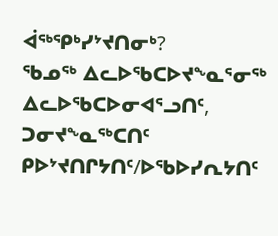ᐋᖅᕿᒃᓯᔾᔪᑎᓂᒃ?
ᖃᓄᖅ ᐃᓚᐅᖃᑕᐅᔪᖕᓇᕐᓂᖅ
ᐃᓚᐅᖃᑕᐅᓂᐊᕐᓗᑎᑦ, ᑐᓂᔪᖕᓇᖅᑕᑎᑦ ᑭᐅᔾᔪᑎᒋᔭᑎᑦ/ᐅᖃᐅᓯᕆᔭᑎᑦ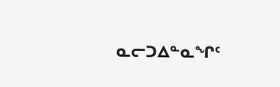ᓇᓕᑐᐃᓐᓇᖏᑦ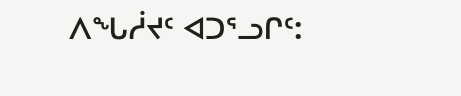ᐱᖓᓲᔪᑦ ᐊᑐᕐᓗᒋᑦ: